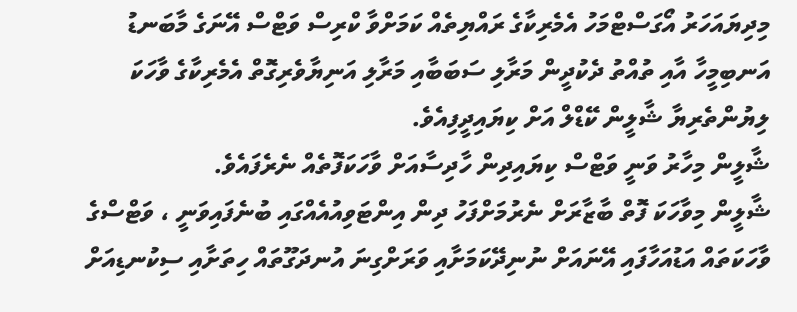މިދިޔައަހަރު އޯގަސްޓްމަހު އެމެރިކާގެ ރައްޔިތެއް ކަމަށްވާ ކްރިސް ވަޓްސް އޭނަގެ މާބަނޑު އަނބިމީހާ އާއި ތުއްތު ދެކުދީން މަރާލި ސަބަބާއި މަރާލި އަނިޔާވެރިގޮތް އެމެރިކާގެ ވާހަކަ ލިޔުންތެރިޔާ ޝާލީން ކޭޑްލް އަށް ކިޔައިދީފިއެވެ.
ޝާލީން މިހާރު ވަނީ ވަޓްސް ކިޔައިދިން ހާދިސާއަށް ވާހަކަފޮތެއް ނެރެފައެވެ.
ޝާލީން މިވާހަކަ ފޮތް ބާޒާރަށް ނެރުމަށްފަހު ދިން އިންޓަވިއުއެއްގައި ބުނެފައިވަނީ ، ވަޓްސްގެ ވާހަކަތައް އަޑުއަހާފައި އޭނައަށް ނުނިދޭކަމަށާއި ވަރަށްގިނަ އުނދަގޫތައް ހިތަށާއި ސިކުނޑިއަށް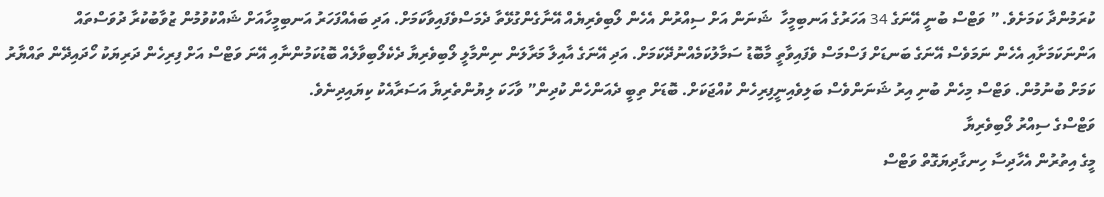ކުރަމުންދާ ކަމަށެވެ. ” ވަޓްސް ބުނީ އޭނަގެ 34 އަހަރުގެ އަނބިމީހާ  ޝަނަން އަށް ސިއްރުން އެހެން ލޯބިވެރިޔެއް އޭނާގެންގުޅޭތާ ދެމަސްވެފައިވާކަމަށް. އަދި ބައެއްފަހަރު އަނބިމީހާއަށް ޝައްކުވުމުން ޒުވާބުކުރާ ދުވަސްތައް އަންނަކަމަށާއި އެހެން ނަމަވެސް އޭނަގެ ބަނޑަށް ފަސްމަސް ވެފައިވާތީ މާބޮޑު ސަމާލުކަމެއްނުދޭކަމަށް. އަދި އޭނަގެ އާއިލާ މަރާލަން ނިންމާލީ ލޯބިވެރިޔާ ދެކެލޯބިވާލެއް ބޮޑުކަމުންނާއި އޭނަ ވަޓްސް އަށް ފިރިހެން ދަރިޔަކު ހޯދައިދޭން ތައްޔާރު ކަމަށް ބުނުމުން. ވަޓްސް މިހެން ބުނި އިރު ޝަނަންވެސް ބަލިވެއިނީފިރިހެން ކުއްޖަކަށް. ބޮޑަށް ތިބީ ދެއަންހެން ކުދިން” ވާހަކަ ލިޔުންތެރިޔާ އަސަރާއެކު ކިޔައިދިނެވެ.
ވަޓްސްގެ ސިއްރު ލޯބިވެރިޔާ
މީގެ އިތުރުން އެހާދިސާ ހިނގާދިޔަގޮތް ވަޓްސް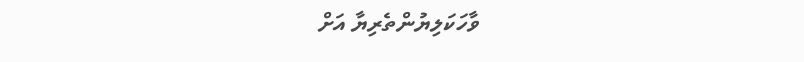ވާހަކަލިޔުންތެރިޔާ އަށް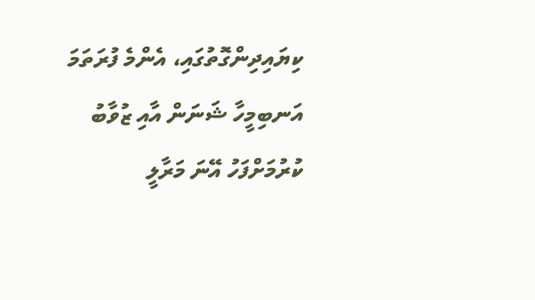ކިޔައިދިންގޮތުގައި، އެންމެ ފުރަތަމަ އަނބިމީހާ ޝަނަން އާއި ޒުވާބު ކުރުމަށްފަހު އޭނަ މަރާލީ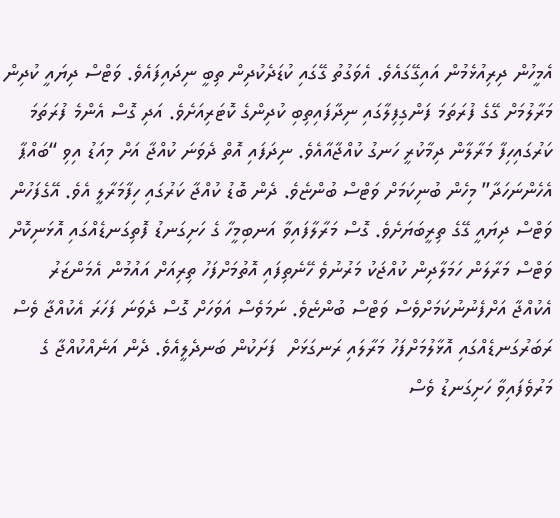އެމީހުން ދިރިއުޅެމުން އައިގޭގައެވެ. އެވަގުތު ގޭގައި ކުޑަދެކުދިން ތިބީ ނިދައިފައެވެ. ވަޓްސް ދިޔައީ ކުދިން މަރާލުމަށް ގޭގެ ފުރަތަމަ ފަންގިފިލާގައި ނިދާފައިތިބި ކުދިންގެ ކޮޓަރިއަށެވެ. އަދި ގޮސް އެންމެ ފުރަތަމަ ކަރުގައިހިފާ މަރާލާން ދިމާކުރީ ހަނގު ކުއްޖާއާއެވެ. ނިދަފައި އޮތް ދެވަނަ ކުއްޖާ އަށް މިއަޑު އިވި “ބައްޕާ އެހެންނަހަދާ” މިހެން ބުނިކަމަށް ވަޓްސް ބުންޏެވެ. ދެން ބޮޑު ކުއްޖާ ކަރުގައި ހިފާމަރާލީ އެވެ. އޭގެފަހުން ވަޓްސް ދިޔައީ ގޭގެ ތިރީބަޔަށެވެ. ގޮސް މަރާލާފައިވާ އަނބިމީހާ ގެ ހަށިގަނޑު ފޮތިގަނޑެއްގައި އޮޅަނިކޮށް ވަޓްސް މަރާލަން ހަމަލާދިން ކުއްޖަކު މަރުނުވެ ހޭނެތިފައި އޮތުމަށްފަހު ތިރިއަށް އައުމުން އެމަންޒަރު އެކުއްޖާ އަށްފެނުނުކަމަށްވެސް ވަޓްސް ބުންޏެވެ. ނަމަވެސް އަވަހަށް ގޮސް ދެވަނަ ފަހަރަ އެކުއްޖާ ވެސް ރަބަރުގަނޑެއްގައި އޮޅާލުމަށްފަހު މަރާލައި ރަނގަޅަށް  ފަށަކުން ބަނދެލީއެވެ. ދެން އަނެއްކުއްޖާ ގެ މަރުވެފައިވާ ހަށިގަނޑު ވެސް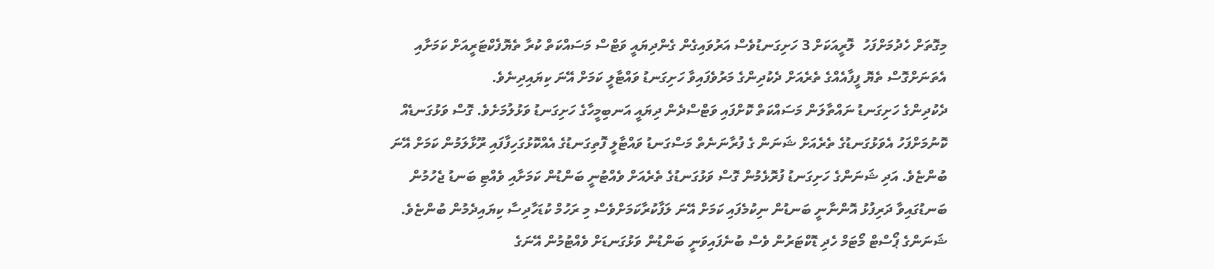މިގޮތަށް ހެދުމަށްފަހު  ލޮރީއަކަށް 3 ހަށިގަނޑުވެސް އަރުވައިގެން ގެންދިޔައީ ވަޓްސް މަސައްކަތް ކުރާ ތެޔޮފެކްޓަރީއަށް ކަމަށާއި އެތަނަށްގޮސް ތެޔޮ ފީފާއެއްގެ ތެރެއަށް ދެކުދިންގެ މަރުވެފައިވާ ހަށިގަނޑު ވައްޓާލީ ކަމަށް އޭނަ ކިޔައިދިނެވެ.
ދެކުދިންގެ ހަށިގަނޑު ނައްތާލަން މަސައްކަތް ކޮށްފައި ވަޓްސްދެން ދިޔައީ އަނބިމީހާގެ ހަށިގަނޑު ވަޅުލުމަށެވެ. ގޮސް ވަޅުގަނޑެއް ކޮނުމަށްފަހު އެވަޅުގަނޑުގެ ތެރެއަށް ޝަނަން ގެ ފުރާނަނެތް މަސްގަނޑު ވައްޓާލީ ފޮތިގަނޑުގެ އެއްކޮޅުގަހިފާފައި ރޫޅާލަމުން ކަމަށް އޭނަ ބުންޏެވެ. އަދި ޝަނަންގެ ހަށިގަނޑު ފުރޮޅެމުން ގޮސް ވަޅުގަނޑުގެ ތެރެއަށް ވެއްޓުނީ ބަންޑުން ކަމަށާއި ވެއްޓި ބަނޑު ޖެހުމުން ބަނޑުގައިވާ ދަރިފުޅު އޮންނާނީ ބަނޑުން ނިކުމެފައި ކަމަށް އޭނަ ލަފާކުރާކަމަށްވެސް މި ރަހުމް ކުޑަހާދިސާ ކިޔައިދެމުން ބުންޏެވެ. ޝަނަންގެ ޕޯސްޓް މޯޓަމް ހެދި ޑޮކްޓަރުން ވެސް ބުނެފައިވަނީ ބަންޑުން ވަޅުގަނޑަށް ވެއްޓުމުން އޭނަގެ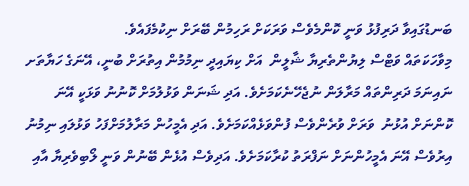ބަނޑުގައިވާ ދަރިފުޅު ވަނީ ކޮންމެވެސް ވަރަކަށް ރަހިމުން ބޭރަށް ނިކުމެފައެވެ.
މިވާހަކަތައް ވަޓްސް ލިޔުންތެރިޔާ ޝާލީން  އަށް ކިޔައިދީ ނިމުމުން އިތުރަށް ބުނީ، އޭނަގެ ހަޔާތަށ ނައިނަމަ ދަރިންތައް މަރާލަން ނުޖެހޭނެކަމަށެވެ. އަދި ޝަނަން ވަޅުލުމަށް ކޮނުނު ވަޅަކީ އޭނަ ކޮންނަށް އުޅުނު  ވަރަށް ވުރެންވެސް ފުންވަޅެއްކަމަށެވެ. އަދި އެމީހުން މަރާލުމަށްފަހު ވަޅުލައި ނިމުނު އިރުވެސް އޭނަ އެމީހުންނަށް ނަފްރަތު ކުރާކަމަށެވެ. އަދިވެސް އުޅެން ބޭނުން ވަނީ ލޯބިވެރިޔާ އާއި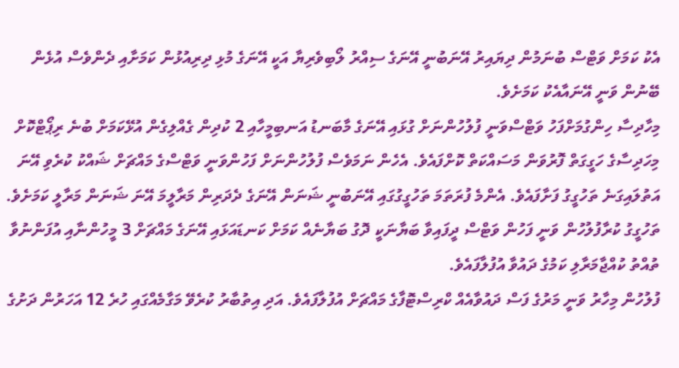އެކު ކަމަށް ވަޓްސް ބުނަމުން ދިޔައިރު އޭނަބުނީ އޭނަގެ ސިއްރު ލޯބިވެރިޔާ އަކީ އޭނަގެ މުޅި ދިރިއުޅުން ކަމަށާއި ދެންވެސް އުޅެން ބޭނުން ވަނީ އޭނައާއެކު ކަމަށެވެ.
މިހާދިސާ ހިންގުމަށްފަހު ވަޓްސްވަނީ ފުލުހުންނަށް ގުޅައި އޭނަގެ މާބަނޑު އަނބިމީހާއި 2 ކުދިން ގެއްލިގެން އުޅޭކަމަށް ބުނެ ރިޕޯޓްކޮށް މިހަދިސާގެ ހަގީގަތް ފޮރުވަން މަސައްކަތް ކޮށްފައެވެ. އެހެން ނަމަވެސް ފުލުހުންނަށް ފަހުންވަނީ ވަޓްސްގެ މައްޗަށް ޝައްކު ކުރެވި އޭނަ އަތުލައިގަނެ ތަހުގީގު ފަށާފައެވެ. އެންމެ ފުރަތަމަ ތަހުގީގުގައި އޭނަބުނީ ޝަނަން އޭނަގެ ދެދަރިން މަރާލީމަ އޭނަ ޝަނަން މަރާލީ ކަމަށެވެ. ތަހުގީގު ކުރާފުލުހުން ވަނީ ފަހުން ވަޓްސް ދީފައިވާ ބަޔާނަކީ ދޮގު ބަޔާނެއް ކަމަށް ކަނޑައަޅައި އޭނަގެ މައްޗަށް 3 މީހުންނާއި އުފަންނުވާ ތުއްތު ކުއްޖާމަރާލި ކަމުގެ ދައުވާ އުފުލާފައެވެ.
ފުލުހުން މިހާރު ވަނީ މަރުގެ ފަސް ދައުވާއެއް ކްރިސްޓޮފާގެ މައްޗަށް އުފުލާފައެވެ. އަދި އިތުބާރު ކުރެވޭ މަގާމެއްގައި ހުރެ 12 އަހަރުން ދަށުގެ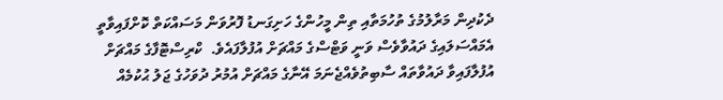ދެކުދިން މަރާލުމުގެ ތުހުމަތާއި ތިން މީހުންގެ ހަށިގަނޑު ފޮރުވަން މަސައްކަތް ކޮށްފައިވާތީ އެމައްސަލައިގެ ދައުވާވެސް ވަނީ ވަޓްސްގެ މައްޗަށް އުފުލާފައެވެ.  ކްރިސްޓޮފާގެ މައްޗަށް އުފުލާފައިވާ ދައުވާތައް ސާބިތުވެއްޖެނަމަ އޭނާގެ މައްޗަށް އުމުރު ދުވަހުގެ ޖަލު ޙުކުމެއް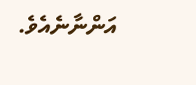އަންނާނެއެވެ.